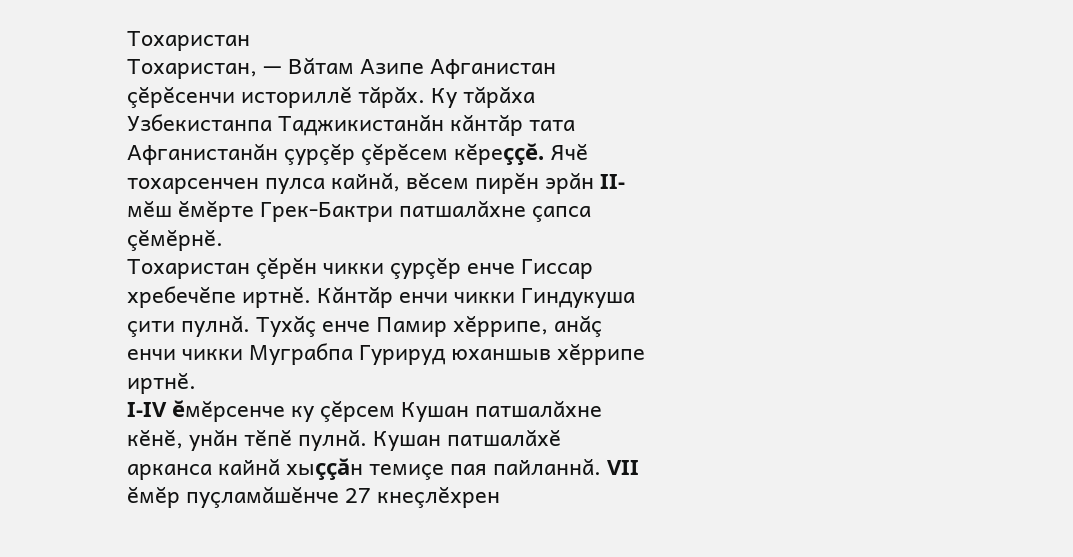Тохаристан
Тохаристан, — Вăтам Азипе Афганистан çĕрĕсенчи историллĕ тăрăх. Ку тăрăха Узбекистанпа Таджикистанăн кăнтăр тата Афганистанăн çурçĕр çĕрĕсем кĕреççĕ. Ячĕ тохарсенчен пулса кайнă, вĕсем пирĕн эрăн II-мĕш ĕмĕрте Грек-Бактри патшалăхне çапса çĕмĕрнĕ.
Тохаристан çĕрĕн чикки çурçĕр енче Гиссар хребечĕпе иртнĕ. Кăнтăр енчи чикки Гиндукуша çити пулнă. Тухăç енче Памир хĕррипе, анăç енчи чикки Муграбпа Гурируд юханшыв хĕррипе иртнĕ.
I-IV ĕмĕрсенче ку çĕрсем Кушан патшалăхне кĕнĕ, унăн тĕпĕ пулнă. Кушан патшалăхĕ арканса кайнă хыççăн темиçе пая пайланнă. VII ĕмĕр пуçламăшĕнче 27 кнеçлĕхрен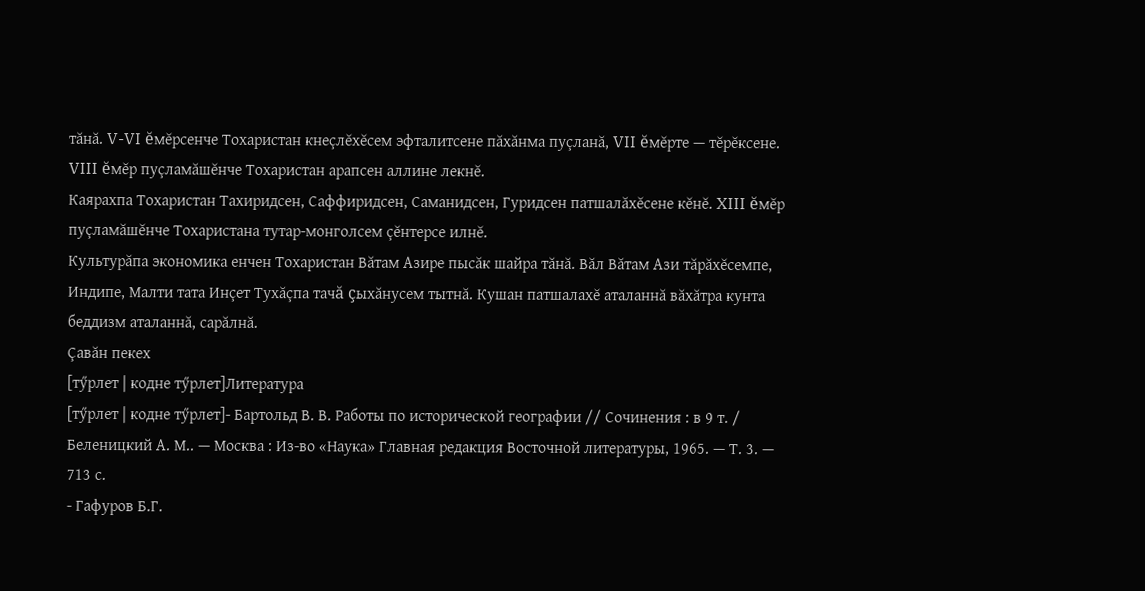тăнă. V-VI ĕмĕрсенче Тохаристан кнеçлĕхĕсем эфталитсене пăхăнма пуçланă, VII ĕмĕрте — тĕрĕксене. VIII ĕмĕр пуçламăшĕнче Тохаристан арапсен аллине лекнĕ.
Каярахпа Тохаристан Тахиридсен, Саффиридсен, Саманидсен, Гуридсен патшалăхĕсене кĕнĕ. XIII ĕмĕр пуçламăшĕнче Тохаристана тутар-монголсем çĕнтерсе илнĕ.
Культурăпа экономика енчен Тохаристан Вăтам Азире пысăк шайра тăнă. Вăл Вăтам Ази тăрăхĕсемпе, Индипе, Малти тата Инçет Тухăçпа тачă çыхăнусем тытнă. Кушан патшалахĕ аталаннă вăхăтра кунта беддизм аталаннă, сарăлнă.
Çавăн пекех
[тӳрлет | кодне тӳрлет]Литература
[тӳрлет | кодне тӳрлет]- Бартольд В. В. Работы по исторической географии // Сочинения : в 9 т. / Беленицкий А. М.. — Москва : Из-во «Наука» Главная редакция Восточной литературы, 1965. — Т. 3. — 713 с.
- Гафуров Б.Г.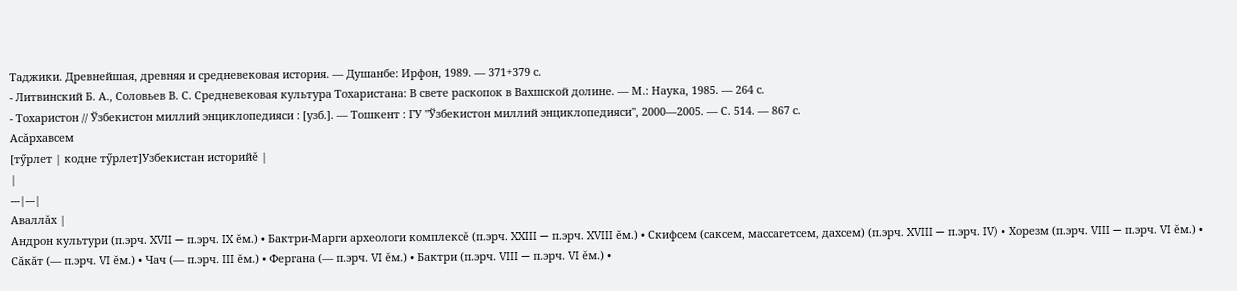Таджики. Древнейшая, древняя и средневековая история. — Душанбе: Ирфон, 1989. — 371+379 с.
- Литвинский Б. А., Соловьев В. С. Средневековая культура Тохаристана: В свете раскопок в Вахшской долине. — М.: Наука, 1985. — 264 с.
- Тохаристон // Ўзбекистон миллий энциклопедияси : [узб.]. — Тошкент : ГУ "Ўзбекистон миллий энциклопедияси", 2000—2005. — С. 514. — 867 с.
Асăрхавсем
[тӳрлет | кодне тӳрлет]Узбекистан историйĕ |
|
---|---|
Аваллăх |
Андрон культури (п.эрч. XVII — п.эрч. IX ĕм.) • Бактри-Марги археологи комплексĕ (п.эрч. XXIII — п.эрч. XVIII ĕм.) • Скифсем (саксем, массагетсем, дахсем) (п.эрч. XVIII — п.эрч. IV) • Хорезм (п.эрч. VIII — п.эрч. VI ĕм.) • Сăкăт (— п.эрч. VI ĕм.) • Чач (— п.эрч. III ĕм.) • Фергана (— п.эрч. VI ĕм.) • Бактри (п.эрч. VIII — п.эрч. VI ĕм.) •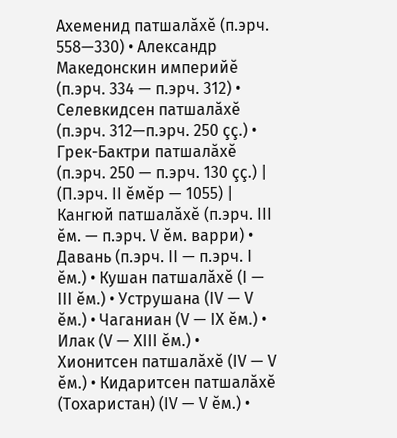Ахеменид патшалăхĕ (п.эрч. 558—330) • Александр Македонскин империйĕ (п.эрч. 334 — п.эрч. 312) • Селевкидсен патшалăхĕ (п.эрч. 312—п.эрч. 250 çç.) • Грек-Бактри патшалăхĕ (п.эрч. 250 — п.эрч. 130 çç.) |
(П.эрч. II ĕмĕр — 1055) |
Кангюй патшалăхĕ (п.эрч. III ĕм. — п.эрч. V ĕм. варри) • Давань (п.эрч. II — п.эрч. I ĕм.) • Кушан патшалăхĕ (I — III ĕм.) • Уструшана (IV — V ĕм.) • Чаганиан (V — IX ĕм.) • Илак (V — XIII ĕм.) • Хионитсен патшалăхĕ (IV — V ĕм.) • Кидаритсен патшалăхĕ (Тохаристан) (IV — V ĕм.) •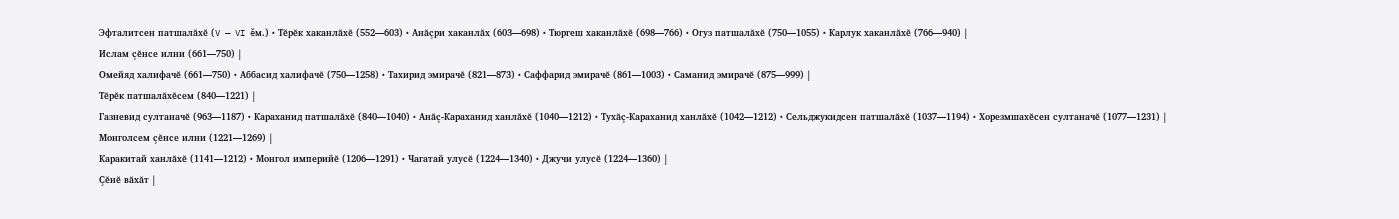Эфталитсен патшалăхĕ (V — VI ĕм.) • Тĕрĕк хаканлăхĕ (552—603) • Анăçри хаканлăх (603—698) • Тюргеш хаканлăхĕ (698—766) • Огуз патшалăхĕ (750—1055) • Карлук хаканлăхĕ (766—940) |
Ислам çĕнсе илни (661—750) |
Омейяд халифачĕ (661—750) • Аббасид халифачĕ (750—1258) • Тахирид эмирачĕ (821—873) • Саффарид эмирачĕ (861—1003) • Саманид эмирачĕ (875—999) |
Тĕрĕк патшалăхĕсем (840—1221) |
Газневид султаначĕ (963—1187) • Караханид патшалăхĕ (840—1040) • Анăç-Караханид ханлăхĕ (1040—1212) • Тухăç-Караханид ханлăхĕ (1042—1212) • Сельджукидсен патшалăхĕ (1037—1194) • Хорезмшахĕсен султаначĕ (1077—1231) |
Монголсем çĕнсе илни (1221—1269) |
Каракитай ханлăхĕ (1141—1212) • Монгол империйĕ (1206—1291) • Чагатай улусĕ (1224—1340) • Джучи улусĕ (1224—1360) |
Çĕнĕ вăхăт |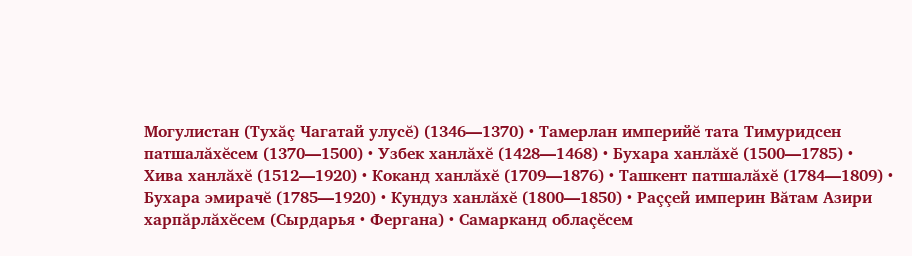Могулистан (Тухăç Чагатай улусĕ) (1346—1370) • Тамерлан империйĕ тата Тимуридсен патшалăхĕсем (1370—1500) • Узбек ханлăхĕ (1428—1468) • Бухара ханлăхĕ (1500—1785) • Хива ханлăхĕ (1512—1920) • Коканд ханлăхĕ (1709—1876) • Ташкент патшалăхĕ (1784—1809) • Бухара эмирачĕ (1785—1920) • Кундуз ханлăхĕ (1800—1850) • Раççей империн Вăтам Азири харпăрлăхĕсем (Сырдарья • Фергана) • Самарканд облаçĕсем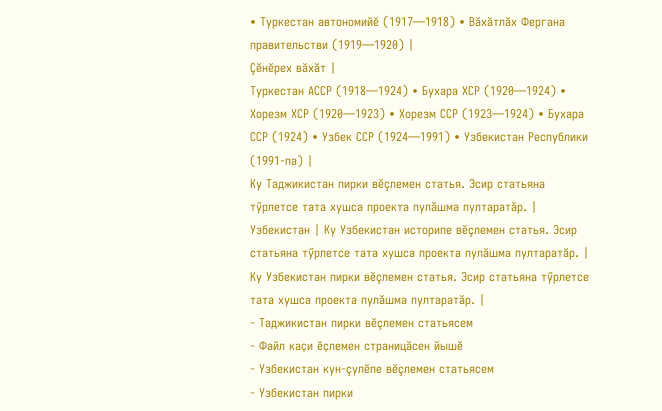• Туркестан автономийĕ (1917—1918) • Вăхăтлăх Фергана правительстви (1919—1920) |
Çĕнĕрех вăхăт |
Туркестан АССР (1918—1924) • Бухара ХСР (1920—1924) • Хорезм ХСР (1920—1923) • Хорезм ССР (1923—1924) • Бухара ССР (1924) • Узбек ССР (1924—1991) • Узбекистан Республики (1991-па) |
Ку Таджикистан пирки вĕçлемен статья. Эсир статьяна тӳрлетсе тата хушса проекта пулăшма пултаратăр. |
Узбекистан | Ку Узбекистан историпе вĕçлемен статья. Эсир статьяна тӳрлетсе тата хушса проекта пулăшма пултаратăр. |
Ку Узбекистан пирки вĕçлемен статья. Эсир статьяна тӳрлетсе тата хушса проекта пулăшма пултаратăр. |
- Таджикистан пирки вĕçлемен статьясем
- Файл каҫи ӗҫлемен страницӑсен йышӗ
- Узбекистан кун-çулĕпе вĕçлемен статьясем
- Узбекистан пирки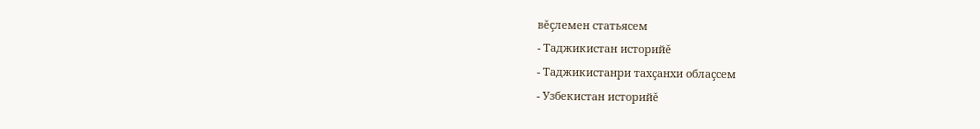вĕçлемен статьясем
- Таджикистан историйĕ
- Таджикистанри тахçанхи облаçсем
- Узбекистан историйĕ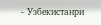- Узбекистанри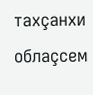тахçанхи облаçсем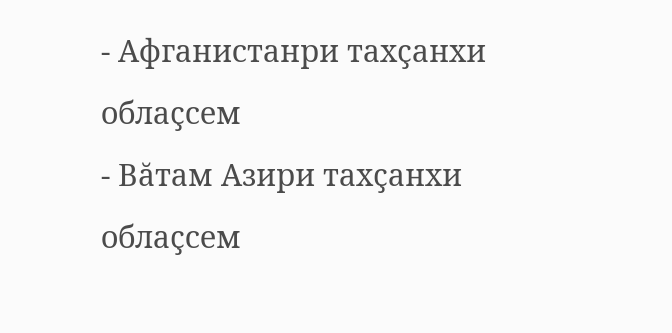- Афганистанри тахçанхи облаçсем
- Вăтам Азири тахçанхи облаçсем